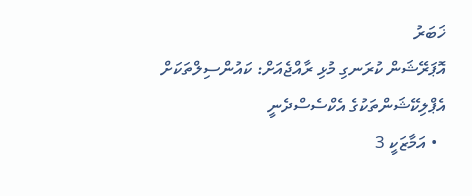ޚަބަރު
އޮޕަރޭޝަން ކުރަނގި މުޅި ރާއްޖެއަށް: ކައުންސިލްތަކަށް އެޕްލިކޭޝަންތަކުގެ އެކްސެސްދެނީ
  • އަމާޒަކީ 3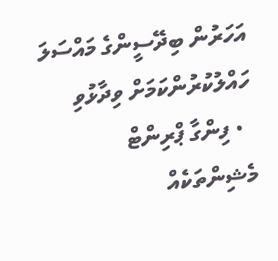އަހަރުން ބިދޭސީންގެ މައްސަލަ ހައްލުކުރުންކަމަށް ވިދާޅުވި
  • ފިންގާ ޕްރިންޓް މެޝިންތަކެއް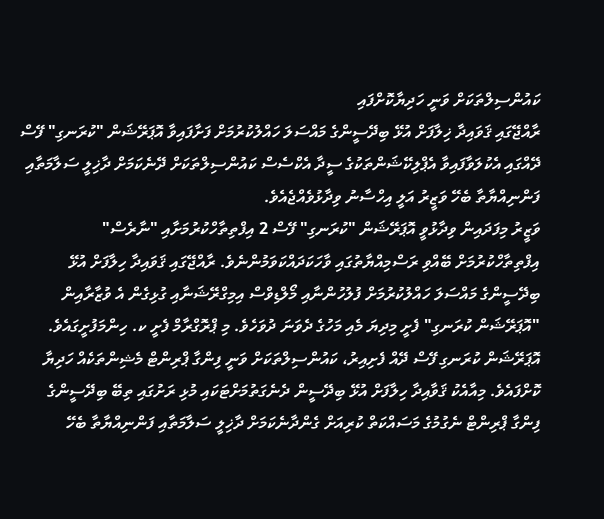ކައުންސިލްތަކަށް ވަނީ ހަދިޔާކޮށްފައި
ރާއްޖޭގައި ޤަވައިދާ ޚިލާފަށް އުޅޭ ބިދޭސީންގެ މައްސަލަ ހައްލުކުރުމަށް ފަށާފައިވާ އޮޕަރޭޝަން "ކުރަނގި" ފޭސް ދޭއްގައި އެކުލަވާފައިވާ އެޕްލިކޭޝަންތަކުގެ ސީދާ އެކްސެސް ކައުންސިލްތަކަށް ދޭނެކަމަށް ދާޚިލީ ސަލާމަތާއި ފަންނިއްޔާތާ ބެހޭ ވަޒީރު އަލީ އިހްސާނު ވިދާޅުވެއްޖެއެވެ.
ވަޒީރު މިފަދައިން ވިދާޅުވީ އޮޕަރޭޝަން "ކުރަނގި" ފޭސް 2 އިފްތިތާހްކުރުމަށާއި "ނާރެސް" އިފްތިތާހްކުރުމަށް ބޭއްވި ރަސްމިއްޔާތުގައި ވާހަކަދައްކަވަމުންނެވެ. ރާއްޖޭގައި ޤަވައިދާ ހިލާފަށް އުޅޭ ބިދޭސީންގެ މައްސަލަ ހައްލުކުރުމަށް ފުލުހުންނާއި މޯލްޑިވްސް އިމިގްރޭޝަނާއި ގުޅިގެން އެ ވުޒާރާއިން "އޮޕަރޭޝަން ކުރަނގި" ފެށީ މިދިޔަ މެއި މަހުގެ ދެވަނަ ދުވަހެވެ. މި ޕްރޮގްރާމް ފެށީ ކ. ހިންމަފުށީގައެވެ.
އޮޕަރޭޝަން ކުރަނގި ފޭސް ދޭއް ފެށިއިރު، ކައުންސިލްތަކަށް ވަނީ ފިންގާ ޕްރިންޓް މެޝިންތަކެއް ހަދިޔާ ކޮށްފައެވެ. މިއާއެކު ޤަވާއިދާ ހިލާފަށް އުޅޭ ބިދޭސީން ދެނެގަތުމަށްޓަކައި މުޅި ރަށުގައި ތިބޭ ބިދޭސީންގެ ފިންގާ ޕްރިންޓް ނެގުމުގެ މަސައްކަތް ކުރިއަށް ގެންދާނެކަމަށް ދާޚިލީ ސަލާމަތާއި ފަންނިއްޔާތާ ބެހޭ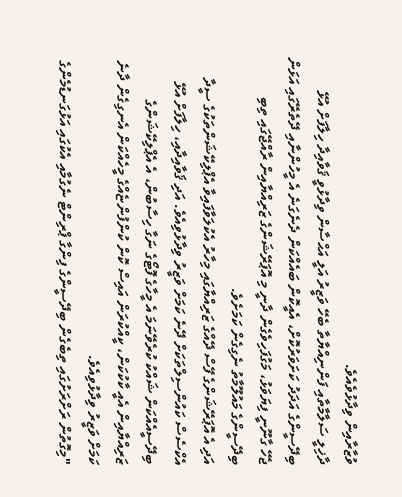ވުޒާރާއިން ވިދާޅުވެއެވެ.
ދާޚިލީ ސަލާމާތާއި ފަންނިއްޔާތާ ބެހޭ ވަޒީރު އަލީ އަޙްސާން ވިދާޅުވީ ޤަވާއިދާ ހިލާފަށް އުޅޭ ބިދޭސީންގެ އަދަދު ކަށަވަރުކޮށް، އެއީކޮން ބައެއްކަން ދެނެގަނެ އެ މީހުންނާއި ދޭތެރޭގައި އަޅަން ޖެހޭ ގާނޫނީ ފިޔަވަޅު، މަގުފަހިވެގެން ދާނީ މި އޮޕަރޭޝަންގެ ޒަރިއްޔާއިން ރާއްޖޭގައި ތިބި ބިދޭސީންގެ މައުލޫމާތު ނެގިގެން ކަމަށެވެ.
އަދި އެ އޮޕަރޭޝަންގެ ފޭސް ދޭއްގެ ޒަރިއްޔާގައި މިހާރު އެކުލަވާފައިވާ އެޕްލިކޭޝަންތަކުގެ ސީދާ އެކްސެސް ކައުންސިލްތަކަށް ދޭނެ ކަމަށް ވަޒީރު ވިދާޅުވިއެވެ. އަދި ޤަވާއިދާއި، ހިލާފަށް އުޅޭ ބިދޭސީއެއްކަން ޝައްކު ކުރެވޭނަމަ އެ މީހާގެ ފޮޓޯގެ ނަގާ ހިސާބުން، އެ އެޕްލިކޭޝަންގެ ޒަރިއްޔާއިން އެއީ ކާކުކަން، ކީއްކުރަން އައިސް ކޮން ކުންފުންޏެއްގެ މީހެއްކަން އެނގިގެން ދާނެ ކަމަށް ވަޒީރު ވިދާޅުވިއެވެ.
"މިގޮތުން ރަށްރަށުގައި ތިބެގެން ބިދޭސީންގެ ފިންގާ ޕްރިންޓް ނެގުމާއި އެކުގައި އަޅުގަނޑުމެންގެ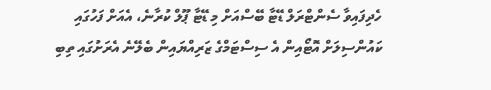ހެދިފައިވާ ސެންޓްރަލް ޑޭޓާ ބޭސްއަށް މި ޑޭޓާ ޕޫލް ކުރާނެ، އެއަށް ފަހުގައި ކައުންސިލަށް އޮޓޯއިން އެ ސިސްޓަމްގެ ޒަރިއްޔައިން ބެލޭނެ އެރަށުގައި ތިބި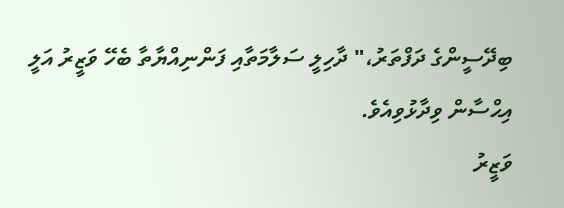ބިދޭސީންގެ ދަފްތަރު،" ދާހިލީ ސަލާމަތާއި ފަންނިއްޔާތާ ބެހޭ ވަޒީރު އަލީ އިޙްސާން ވިދާޅުވިއެވެ.
ވަޒީރު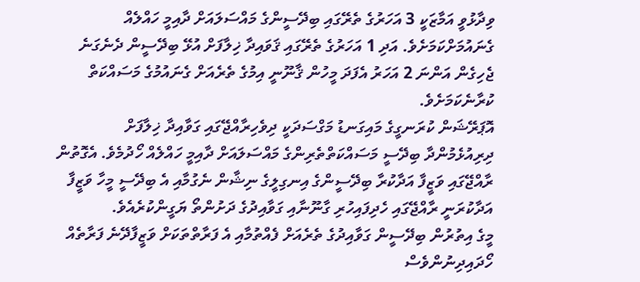ވިދާޅުވީ އަމާޒަކީ 3 އަހަރުގެ ތެރޭގައި ބިދޭސީންގެ މައްސަލައަށް ދާއިމީ ހައްލެއް ގެނައުމަށްކަމަށެވެ. އަދި 1 އަހަރުގެ ތެރޭގައި ޤަވައިދާ ޚިލާފަށް އުޅޭ ބިދޭސީން ދެނެގަނެ ޖެހިގެން އަންނަ 2 އަހަރު އެފަދަ މީހުން ޤާނޫނީ އިމުގެ ތެރެއަށް ގެނައުމުގެ މަސައްކަތް ކުރާނެކަމަށެވެ.
އޮޕަރޭޝަން ކުރަނގީގެ މައިގަނޑު މަގްސަދަކީ ދިވެހިރާއްޖޭގައި ގަވާއިދާ ޚިލާފަށް ދިރިއުޅެމުންދާ ބިދޭސީ މަސައްކަތްތެރިންގެ މައްސަލައަށް ދާއިމީ ހައްލެއް ހޯދުމެވެ. އެގޮތުން ރާއްޖޭގައި ވަޒީފާ އަދާކުރާ ބިދޭސީންގެ އިނގިލީގެ ނިޝާން ނެގުމާއި އެ ބިދޭސީ މީހާ ވަޒީފާ އަދާކުރަނީ ރާއްޖޭގައި ހެދިފައިހުރި ގާނޫނާއި ގަވާއިދުގެ ދަށުންތޯ ޔަގީންކުރެއެވެ.
މީގެ އިތުރުން ބިދޭސީން ގަވާއިދުގެ ތެރެއަށް ފެއްތުމާއި އެ ފަރާތްތަކަށް ވަޒީފާދޭނެ ފަރާތެއް ހޯދައިދިނުންވެސް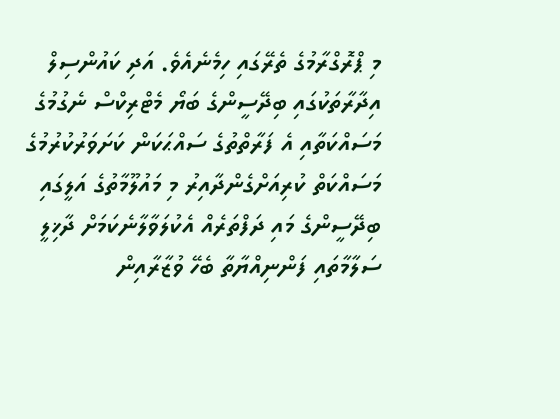މި ޕްރޮގްރާމުގެ ތެރޭގައި ހިމެނެއެވެ. އަދި ކައުންސިލް އިދާރާތަކުގައި ބިދޭސީންގެ ބަޔޯ މެޓްރިކްސް ނެގުމުގެ މަސައްކަތާއި އެ ފަރާތްތުގެ ސައްޙަކަން ކަށަވަރުކުރުމުގެ މަސައްކަތް ކުރިއަށްގެންދާއިރު މި މައުލޫމާތުގެ އަލީގައި ބިދޭސީންގެ މައި ދަފްތަރެއް އެކުލަވާލާނެކަމަށް ދާޚިލީ ސަލާމާތައި ފަންނިއްޔާތާ ބެހޭ ވުޒާރާއިން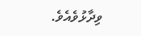ވިދާޅުވެއެވެ.